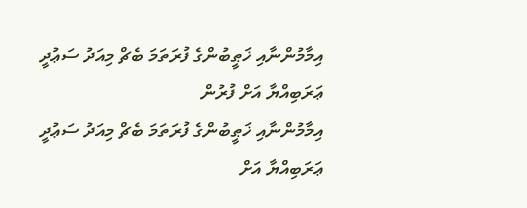އިމާމުންނާއި ޚަޠީބުންގެ ފުރަތަމަ ބެޗް މިއަދު ސަޢުދީ ޢަރަބިއްޔާ އަށް ފުރުން
އިމާމުންނާއި ޚަޠީބުންގެ ފުރަތަމަ ބެޗް މިއަދު ސަޢުދީ ޢަރަބިއްޔާ އަށް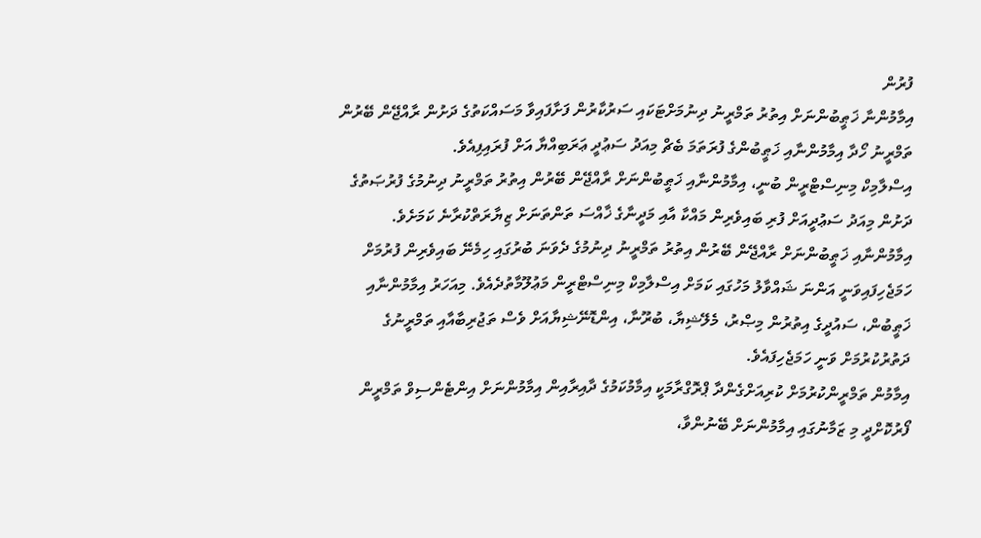ފުރުން
އިމާމުންނާ ޚަޠީބުންނަށް އިތުރު ތަމްރީނު ދިނުމަށްޓަކައި ސަރުކާރުން ފަށާފައިވާ މަސައްކަތުގެ ދަށުން ރާއްޖޭން ބޭރުން ތަމްރީނު ހޯދާ އިމާމުންނާއި ޚަޠީބުންގެ ފުރަތަމަ ބެޗް މިއަދު ސަޢުދީ ޢަރަބިއްޔާ އަށް ފުރައިފިއެވެ.
އިސްލާމިކް މިނިސްޓްރީން ބުނީ، އިމާމުންނާއި ޚަޠީބުންނަށް ރާއްޖޭން ބޭރުން އިތުރު ތަމްރީނު ދިނުމުގެ ފުރުޞަތުގެ ދަށުން މިއަދު ސަޢުދީއަށް ފުރި ބައިވެރިން މައްކާ އާއި މަދީނާގެ ޚާއްސަ ތަންތަނަށް ޒިޔާރަތްކުރާނެ ކަމަށެވެ.
އިމާމުންނާއި ޚަޠީބުންނަށް ރާއްޖޭން ބޭރުން އިތުރު ތަމްރީނު ދިނުމުގެ ދެވަނަ ބުރުގައި ހިމެނޭ ބައިވެރިން ފުރުމަށް ހަމަޖެހިފައިވަނީ އަންނަ ޝައްވާލު މަހުގައި ކަމަށް އިސްލާމިކް މިނިސްޓްރީން މަޢުލޫމާތުދެއެވެ. މިއަހަރު އިމާމުންނާއި ޚަޠީބުން، ސައުދީގެ އިތުރުން މިޞްރު، މެލޭޝިޔާ، ބުރޫނާ، އިންޑޮނޭޝިޔާއަށް ވެސް ތަޖުރިބާއާއި ތަމްރީނުގެ ދަތުރުކުރުމަށް ވަނީ ހަމަޖެހިފައެވެ.
އިމާމުން ތަމްރީންކުރުމަށް ކުރިއަށްގެންދާ ޕްރޮގްރާމަކީ އިމާމުކަމުގެ ދާއިރާއިން އިމާމުންނަށް އިންޓެންސިވް ތަމްރީން ފޯރުކޮށްދީ މި ޒަމާނުގައި އިމާމުންނަށް ބޭނުންވާ،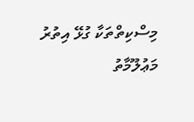މިސްކިތްތަކާ ގުޅޭ އިތުރު މަޢުލޫމާތު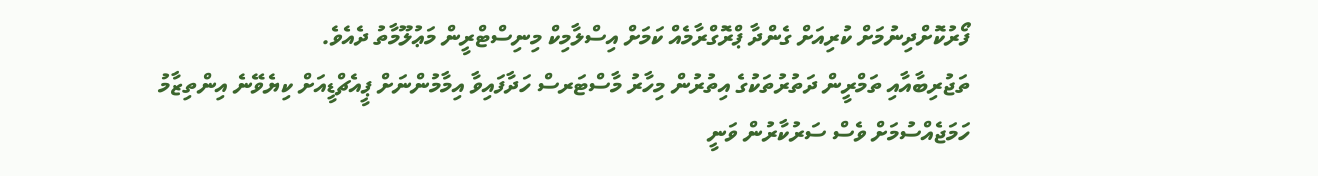ފޯރުކޮށްދިނުމަށް ކުރިއަށް ގެންދާ ޕްރޮގްރާމެއް ކަމަށް އިސްލާމިކް މިނިސްޓްރީން މަޢުލޫމާތު ދެއެވެ.
ތަޖުރިބާއާއި ތަމްރީން ދަތުރުތަކުގެ އިތުރުން މިހާރު މާސްޓަރސް ހަދާފައިވާ އިމާމުންނަށް ޕީއެޗްޑީއަށް ކިޔެވޭނެ އިންތިޒާމު ހަމަޖެއްސުމަށް ވެސް ސަރުކާރުން ވަނީ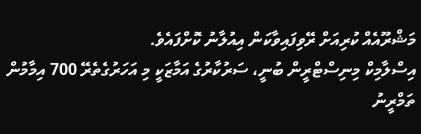މަޝްރޫއެއް ކުރިއަށް ރޭވިފައިވާކަން އިއުލާނު ކޮށްފައެވެ.
އިސްލާމިކް މިނިސްޓްރީން ބުނީ، ސަރުކާރުގެ އަމާޒަކީ މި އަހަރުގެތެރޭ 700 އިމާމުން ތަމްރީނު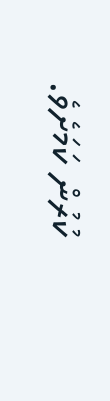ކުރުން ކަމަށެވެ.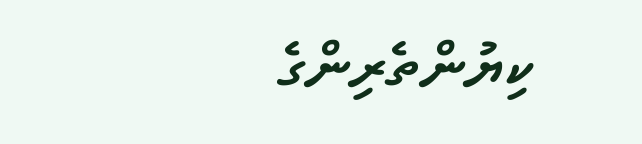ކިޔުންތެރިންގެ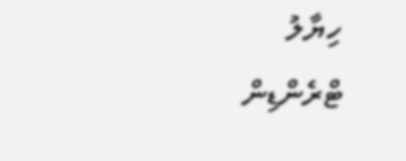ހިޔާލު
ޓްރެންޑިން